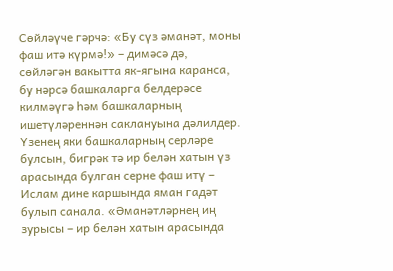Сөйләүче гәрчә: «Бу сүз әманәт, моны фаш итә күрмә!» – димәсә дә, сөйләгән вакытта як-ягына каранса, бу нәрсә башкаларга белдерәсе килмәүгә һәм башкаларның ишетүләреннән саклануына дәлилдер. Үзенең яки башкаларның серләре булсын, бигрәк тә ир белән хатын үз арасында булган серне фаш итү – Ислам дине каршында яман гадәт булып санала. «Әманәтләрнең иң зурысы – ир белән хатын арасында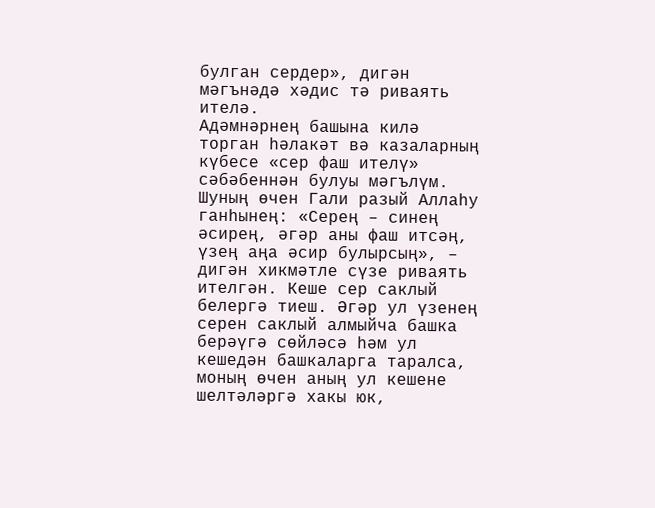булган сердер», дигән мәгънәдә хәдис тә риваять ителә.
Адәмнәрнең башына килә торган һәлакәт вә казаларның күбесе «сер фаш ителү» сәбәбеннән булуы мәгълүм. Шуның өчен Гали разый Аллаһу ганһынең: «Серең – синең әсирең, әгәр аны фаш итсәң, үзең аңа әсир булырсың», – дигән хикмәтле сүзе риваять ителгән. Кеше сер саклый белергә тиеш. Әгәр ул үзенең серен саклый алмыйча башка берәүгә сөйләсә һәм ул кешедән башкаларга таралса, моның өчен аның ул кешене шелтәләргә хакы юк,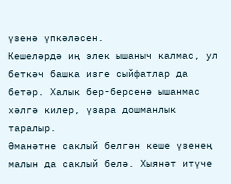үзенә үпкәләсен.
Кешеләрдә иң элек ышаныч калмас, ул беткәч башка изге сыйфатлар да бетәр. Халык бер-берсенә ышанмас хәлгә килер, үзара дошманлык таралыр.
Әманәтне саклый белгән кеше үзенең малын да саклый белә. Хыянәт итүче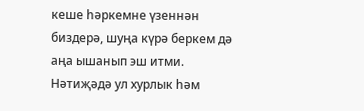кеше һәркемне үзеннән биздерә, шуңа күрә беркем дә аңа ышанып эш итми. Нәтиҗәдә ул хурлык һәм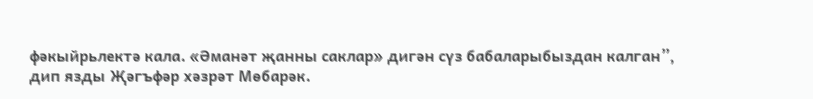фәкыйрьлектә кала. «Әманәт җанны саклар» дигән сүз бабаларыбыздан калган”, дип язды Җәгъфәр хәзрәт Мөбарәк.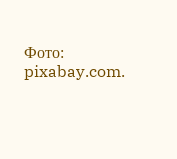Фото: pixabay.com.